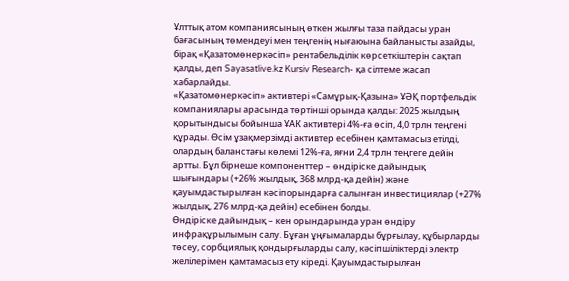Ұлттық атом компаниясының өткен жылғы таза пайдасы уран бағасының төмендеуі мен теңгенің нығаюына байланысты азайды, бірақ «Қазатомөнеркәсіп» рентабельділік көрсеткіштерін сақтап қалды, деп Sayasatlive.kz Kursiv Research- қа сілтеме жасап хабарлайды.
«Қазатомөнеркәсіп» активтері «Самұрық-Қазына» ҰӘҚ портфельдік компаниялары арасында төртінші орында қалды: 2025 жылдың қорытындысы бойынша ҰАК активтері 4%-ға өсіп, 4,0 трлн теңгені құрады. Өсім ұзақмерзімді активтер есебінен қамтамасыз етілді, олардың баланстағы көлемі 12%-ға, яғни 2,4 трлн теңгеге дейін артты. Бұл бірнеше компоненттер – өндіріске дайындық шығындары (+26% жылдық, 368 млрд-қа дейін) және қауымдастырылған кәсіпорындарға салынған инвестициялар (+27% жылдық, 276 млрд-қа дейін) есебінен болды.
Өндіріске дайындық – кен орындарында уран өндіру инфрақұрылымын салу. Бұған ұңғымаларды бұрғылау, құбырларды төсеу, сорбциялық қондырғыларды салу, кәсіпшіліктерді электр желілерімен қамтамасыз ету кіреді. Қауымдастырылған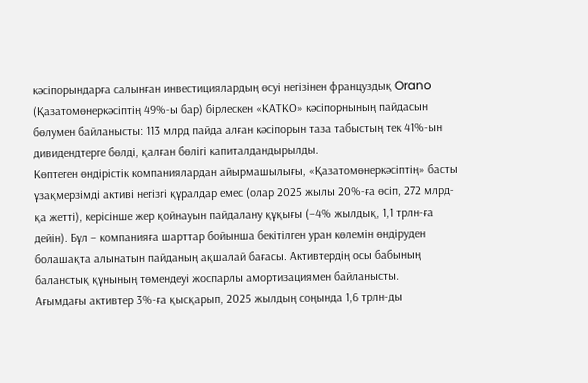кәсіпорындарға салынған инвестициялардың өсуі негізінен француздық Orano (Қазатомөнеркәсіптің 49%-ы бар) бірлескен «КАТКО» кәсіпорнының пайдасын бөлумен байланысты: 113 млрд пайда алған кәсіпорын таза табыстың тек 41%-ын дивидендтерге бөлді, қалған бөлігі капиталдандырылды.
Көптеген өндірістік компаниялардан айырмашылығы, «Қазатомөнеркәсіптің» басты ұзақмерзімді активі негізгі құралдар емес (олар 2025 жылы 20%-ға өсіп, 272 млрд-қа жетті), керісінше жер қойнауын пайдалану құқығы (–4% жылдық, 1,1 трлн-ға дейін). Бұл – компанияға шарттар бойынша бекітілген уран көлемін өндіруден болашақта алынатын пайданың ақшалай бағасы. Активтердің осы бабының баланстық құнының төмендеуі жоспарлы амортизациямен байланысты.
Ағымдағы активтер 3%-ға қысқарып, 2025 жылдың соңында 1,6 трлн-ды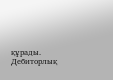құрады. Дебиторлық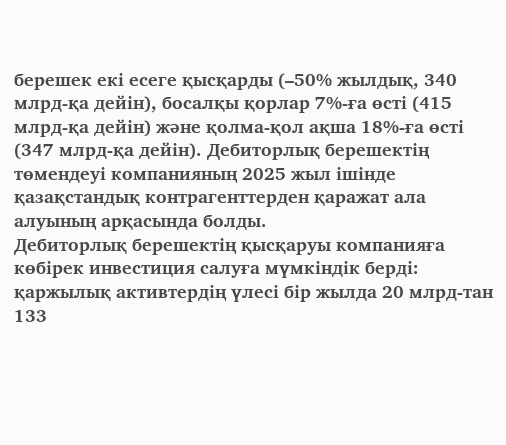берешек екі есеге қысқарды (–50% жылдық, 340 млрд-қа дейін), босалқы қорлар 7%-ға өсті (415 млрд-қа дейін) және қолма-қол ақша 18%-ға өсті (347 млрд-қа дейін). Дебиторлық берешектің төмендеуі компанияның 2025 жыл ішінде қазақстандық контрагенттерден қаражат ала алуының арқасында болды.
Дебиторлық берешектің қысқаруы компанияға көбірек инвестиция салуға мүмкіндік берді: қаржылық активтердің үлесі бір жылда 20 млрд-тан 133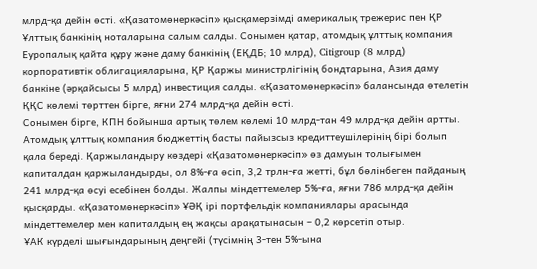млрд-қа дейін өсті. «Қазатомөнеркәсіп» қысқамерзімді америкалық трежерис пен ҚР Ұлттық банкінің ноталарына салым салды. Сонымен қатар, атомдық ұлттық компания Еуропалық қайта құру және даму банкінің (ЕҚДБ; 10 млрд), Citigroup (8 млрд) корпоративтік облигацияларына, ҚР Қаржы министрлігінің бондтарына, Азия даму банкіне (әрқайсысы 5 млрд) инвестиция салды. «Қазатомөнеркәсіп» балансында өтелетін ҚҚС көлемі төрттен бірге, яғни 274 млрд-қа дейін өсті.
Сонымен бірге, КПН бойынша артық төлем көлемі 10 млрд-тан 49 млрд-қа дейін артты. Атомдық ұлттық компания бюджеттің басты пайызсыз кредиттеушілерінің бірі болып қала береді. Қаржыландыру көздері «Қазатомөнеркәсіп» өз дамуын толығымен капиталдан қаржыландырды, ол 8%-ға өсіп, 3,2 трлн-ға жетті, бұл бөлінбеген пайданың 241 млрд-қа өсуі есебінен болды. Жалпы міндеттемелер 5%-ға, яғни 786 млрд-қа дейін қысқарды. «Қазатомөнеркәсіп» ҰӘҚ ірі портфельдік компаниялары арасында міндеттемелер мен капиталдың ең жақсы арақатынасын – 0,2 көрсетіп отыр.
ҰАК күрделі шығындарының деңгейі (түсімнің 3-тен 5%-ына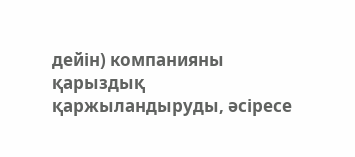дейін) компанияны қарыздық қаржыландыруды, әсіресе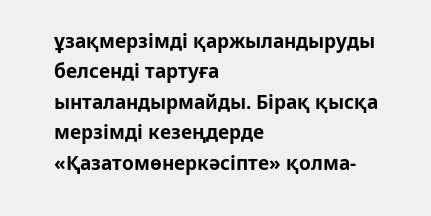ұзақмерзімді қаржыландыруды белсенді тартуға ынталандырмайды. Бірақ қысқа мерзімді кезеңдерде «Қазатомөнеркәсіпте» қолма-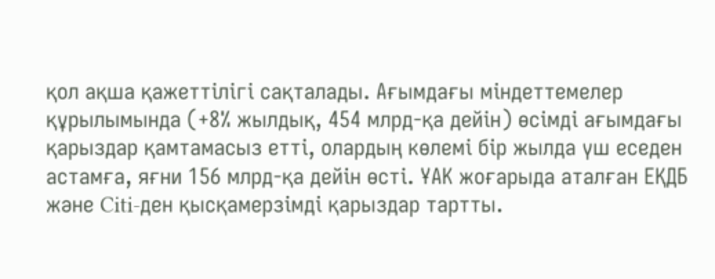қол ақша қажеттілігі сақталады. Ағымдағы міндеттемелер құрылымында (+8% жылдық, 454 млрд-қа дейін) өсімді ағымдағы қарыздар қамтамасыз етті, олардың көлемі бір жылда үш еседен астамға, яғни 156 млрд-қа дейін өсті. ҰАК жоғарыда аталған ЕҚДБ және Citi-ден қысқамерзімді қарыздар тартты.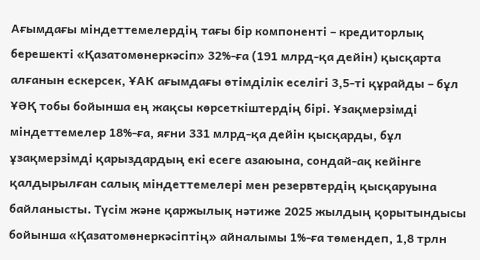Ағымдағы міндеттемелердің тағы бір компоненті – кредиторлық берешекті «Қазатомөнеркәсіп» 32%-ға (191 млрд-қа дейін) қысқарта алғанын ескерсек, ҰАК ағымдағы өтімділік еселігі 3,5-ті құрайды – бұл ҰӘҚ тобы бойынша ең жақсы көрсеткіштердің бірі. Ұзақмерзімді міндеттемелер 18%-ға, яғни 331 млрд-қа дейін қысқарды, бұл ұзақмерзімді қарыздардың екі есеге азаюына, сондай-ақ кейінге қалдырылған салық міндеттемелері мен резервтердің қысқаруына байланысты. Түсім және қаржылық нәтиже 2025 жылдың қорытындысы бойынша «Қазатомөнеркәсіптің» айналымы 1%-ға төмендеп, 1,8 трлн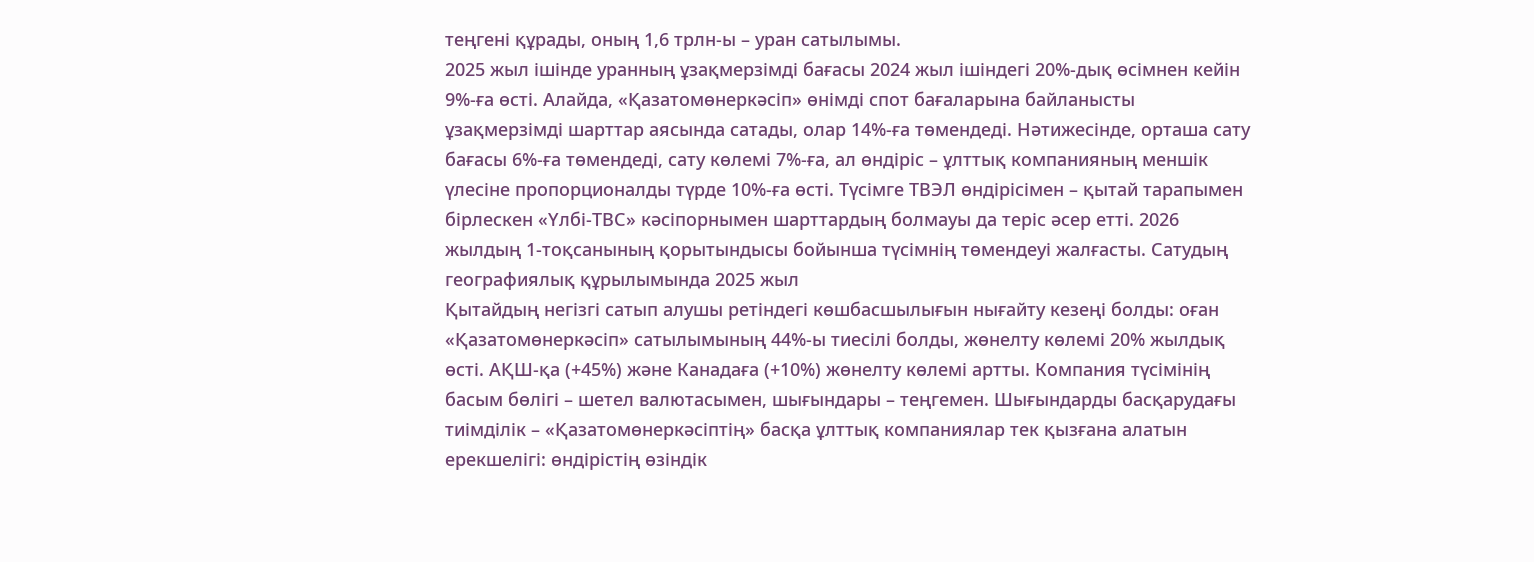теңгені құрады, оның 1,6 трлн-ы – уран сатылымы.
2025 жыл ішінде уранның ұзақмерзімді бағасы 2024 жыл ішіндегі 20%-дық өсімнен кейін 9%-ға өсті. Алайда, «Қазатомөнеркәсіп» өнімді спот бағаларына байланысты ұзақмерзімді шарттар аясында сатады, олар 14%-ға төмендеді. Нәтижесінде, орташа сату бағасы 6%-ға төмендеді, сату көлемі 7%-ға, ал өндіріс – ұлттық компанияның меншік үлесіне пропорционалды түрде 10%-ға өсті. Түсімге ТВЭЛ өндірісімен – қытай тарапымен бірлескен «Үлбі-ТВС» кәсіпорнымен шарттардың болмауы да теріс әсер етті. 2026 жылдың 1-тоқсанының қорытындысы бойынша түсімнің төмендеуі жалғасты. Сатудың географиялық құрылымында 2025 жыл
Қытайдың негізгі сатып алушы ретіндегі көшбасшылығын нығайту кезеңі болды: оған «Қазатомөнеркәсіп» сатылымының 44%-ы тиесілі болды, жөнелту көлемі 20% жылдық өсті. АҚШ-қа (+45%) және Канадаға (+10%) жөнелту көлемі артты. Компания түсімінің басым бөлігі – шетел валютасымен, шығындары – теңгемен. Шығындарды басқарудағы тиімділік – «Қазатомөнеркәсіптің» басқа ұлттық компаниялар тек қызғана алатын ерекшелігі: өндірістің өзіндік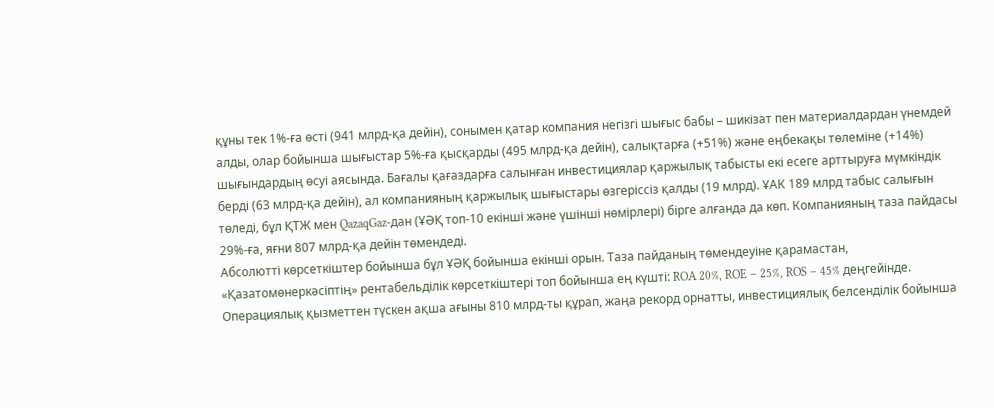құны тек 1%-ға өсті (941 млрд-қа дейін), сонымен қатар компания негізгі шығыс бабы – шикізат пен материалдардан үнемдей алды, олар бойынша шығыстар 5%-ға қысқарды (495 млрд-қа дейін), салықтарға (+51%) және еңбекақы төлеміне (+14%) шығындардың өсуі аясында. Бағалы қағаздарға салынған инвестициялар қаржылық табысты екі есеге арттыруға мүмкіндік берді (63 млрд-қа дейін), ал компанияның қаржылық шығыстары өзгеріссіз қалды (19 млрд). ҰАК 189 млрд табыс салығын төледі, бұл ҚТЖ мен QazaqGaz-дан (ҰӘҚ топ-10 екінші және үшінші нөмірлері) бірге алғанда да көп. Компанияның таза пайдасы 29%-ға, яғни 807 млрд-қа дейін төмендеді.
Абсолютті көрсеткіштер бойынша бұл ҰӘҚ бойынша екінші орын. Таза пайданың төмендеуіне қарамастан, «Қазатомөнеркәсіптің» рентабельділік көрсеткіштері топ бойынша ең күшті: ROA 20%, ROE – 25%, ROS – 45% деңгейінде. Операциялық қызметтен түскен ақша ағыны 810 млрд-ты құрап, жаңа рекорд орнатты, инвестициялық белсенділік бойынша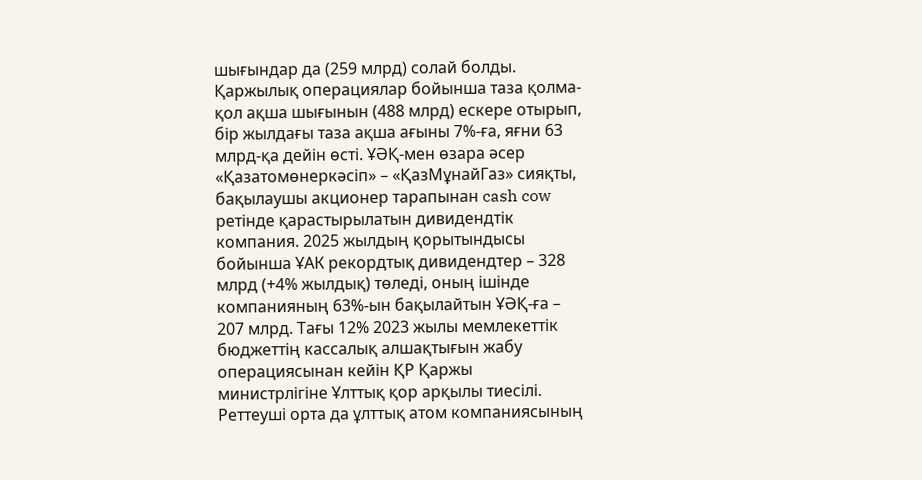шығындар да (259 млрд) солай болды. Қаржылық операциялар бойынша таза қолма-қол ақша шығынын (488 млрд) ескере отырып, бір жылдағы таза ақша ағыны 7%-ға, яғни 63 млрд-қа дейін өсті. ҰӘҚ-мен өзара әсер «Қазатомөнеркәсіп» – «ҚазМұнайГаз» сияқты, бақылаушы акционер тарапынан cash cow ретінде қарастырылатын дивидендтік компания. 2025 жылдың қорытындысы бойынша ҰАК рекордтық дивидендтер – 328 млрд (+4% жылдық) төледі, оның ішінде компанияның 63%-ын бақылайтын ҰӘҚ-ға – 207 млрд. Тағы 12% 2023 жылы мемлекеттік бюджеттің кассалық алшақтығын жабу операциясынан кейін ҚР Қаржы министрлігіне Ұлттық қор арқылы тиесілі. Реттеуші орта да ұлттық атом компаниясының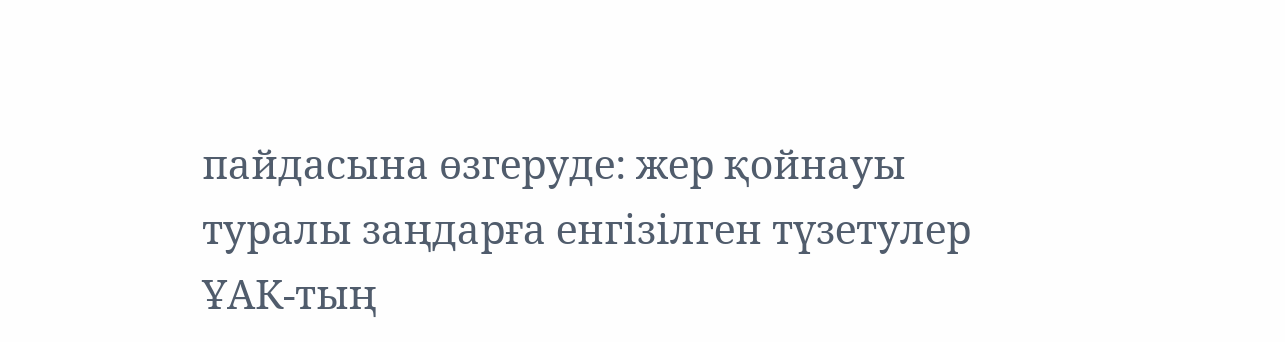пайдасына өзгеруде: жер қойнауы туралы заңдарға енгізілген түзетулер ҰАК-тың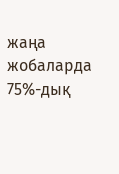жаңа жобаларда 75%-дық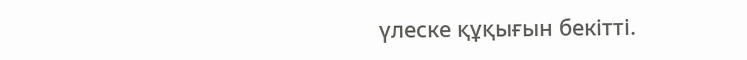үлеске құқығын бекітті.